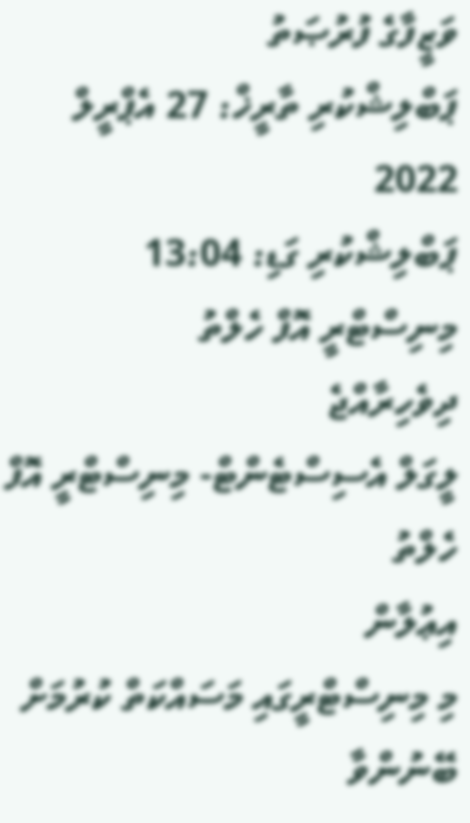ވަޒީފާގެ ފުރުޞަތު
ޕަބްލިޝްކުރި ތާރީޚް: 27 އެޕްރީލް 2022
ޕަބްލިޝްކުރި ގަޑި: 13:04
މިނިސްޓްރީ އޮފް ހެލްތު
ދިވެހިރާއްޖެ
ލީގަލް އެސިސްޓެންޓް- މިނިސްޓްރީ އޮފް ހެލްތު
އިޢުލާން
މި މިނިސްޓްރީގައި މަސައްކަތް ކުރުމަށް ބޭނުންވާ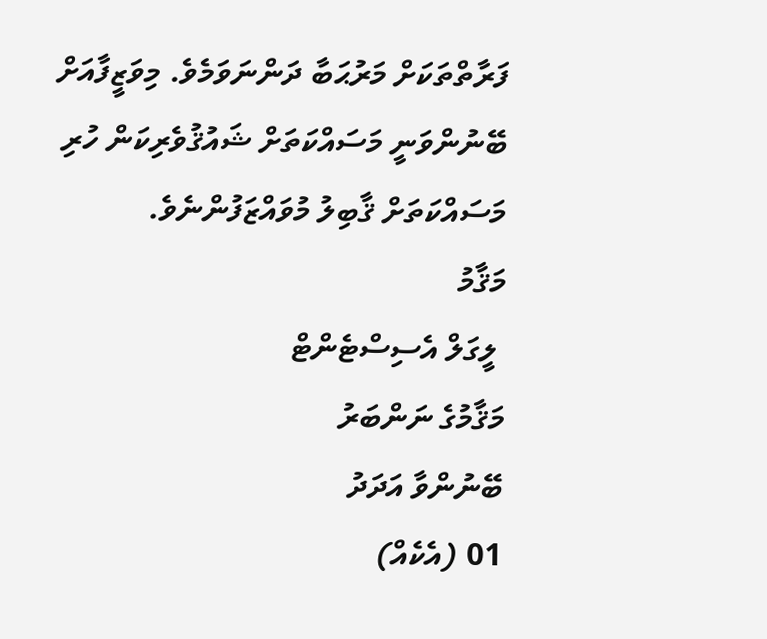ފަރާތްތަކަށް މަރުޙަބާ ދަންނަވަމެވެ. މިވަޒީފާއަށް ބޭނުންވަނީ މަސައްކަތަށް ޝައުޤުވެރިކަން ހުރި މަސައްކަތަށް ޤާބިލު މުވައްޒަފުންނެވެ.
މަޤާމު
 ލީގަލް އެސިސްޓެންޓް
މަޤާމުގެ ނަންބަރު
ބޭނުންވާ އަދަދު
01 (އެކެއް)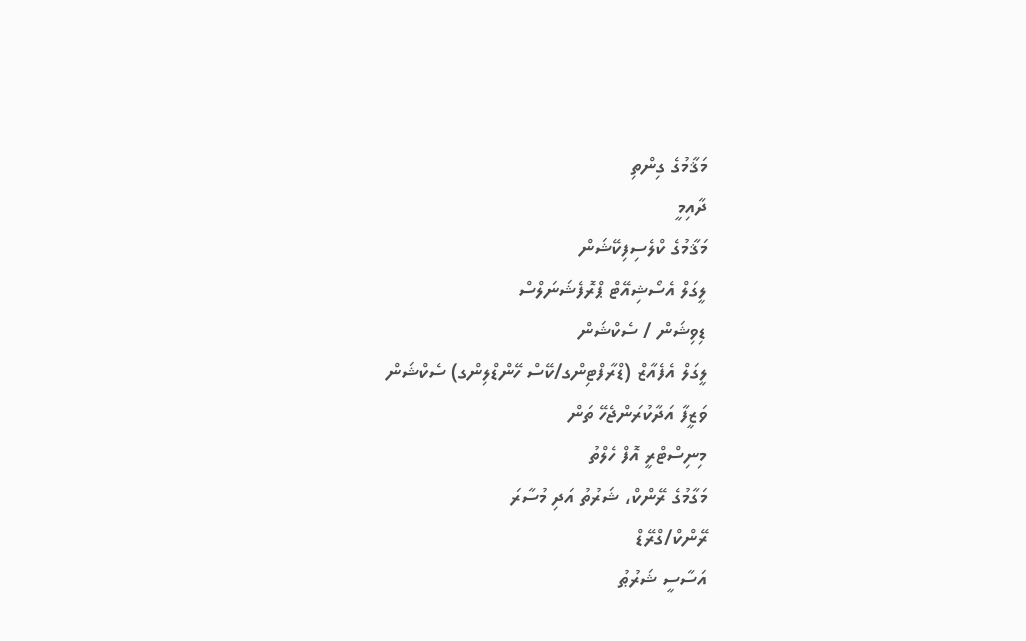މަޤާމުގެ ގިންތި
ދާއިމީ
މަޤާމުގެ ކްލެސިފިކޭޝަން
ލީގަލް އެސޯޝިއޭޓް ޕްރޮފެޝަނަލްސް
ޑިވިޝަން / ސެކްޝަން
ލީގަލް އެފެއާޒް (ޑްރާފްޓިންގ/ކޭސް ހޭންޑްލިންގ) ސެކްޝަން
ވަޒީފާ އަދާކުރަންޖެހޭ ތަން
މިނިސްޓްރީ އޮފް ހެލްތު
މަގާމުގެ ރޭންކް، ޝަރުތު އަދި މުސާރަ
ރޭންކް/ގްރޭޑް
އަސާސީ ޝަރުޠު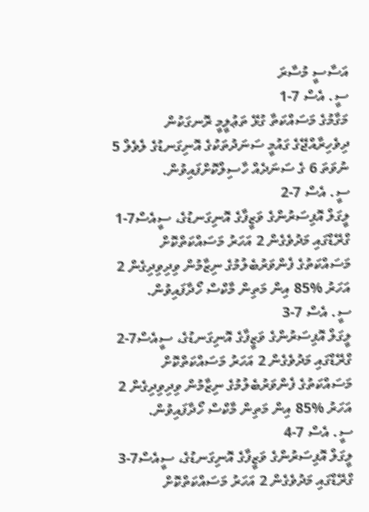އަސާސީ މުސާރަ
ސީ. އެސް 7-1
މަގާމުގެ މަސައްކަތާ ގުޅޭ ތަޢުލީމީ ރޮނގަކުން ދިވެހިރާއްޖޭގެ ގައުމީ ސަނަދުތަކުގެ އޮނިގަނޑުގެ ލެވެލް 5 ނުވަތަ 6 ގެ ސަނަދެއް ހާސިލްކޮށްފައިވުން.
ސީ. އެސް 7-2
ލީގަލް އޮފިސަރުންގެ ވަޒީފާގެ އޮނިގަނޑުގެ، ސީއެސް7-1 ގްރޭޑްގައި މަދުވެގެން 2 އަހަރު މަސައްކަތްކޮށް މަސައްކަތުގެ ފެންވަރުބެލުމުގެ ނިޒާމުން ވިދިވިދިގެން 2 އަހަރު %85 އިން މަތިން މާކްސް ހޯދާފައިވުން.
ސީ. އެސް 7-3
ލީގަލް އޮފިސަރުންގެ ވަޒީފާގެ އޮނިގަނޑުގެ، ސީއެސް7-2 ގްރޭޑްގައި މަދުވެގެން 2 އަހަރު މަސައްކަތްކޮށް މަސައްކަތުގެ ފެންވަރުބެލުމުގެ ނިޒާމުން ވިދިވިދިގެން 2 އަހަރު %85 އިން މަތިން މާކްސް ހޯދާފައިވުން.
ސީ. އެސް 7-4
ލީގަލް އޮފިސަރުންގެ ވަޒީފާގެ އޮނިގަނޑުގެ، ސީއެސް7-3 ގްރޭޑްގައި މަދުވެގެން 2 އަހަރު މަސައްކަތްކޮށް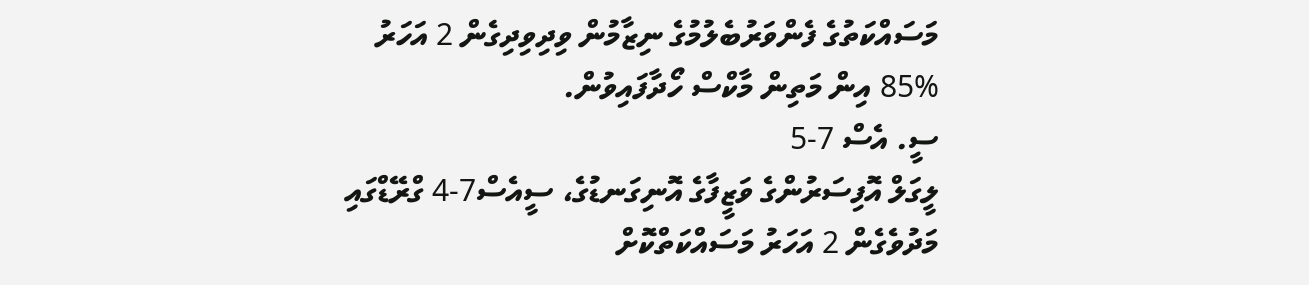މަސައްކަތުގެ ފެންވަރުބެލުމުގެ ނިޒާމުން ވިދިވިދިގެން 2 އަހަރު %85 އިން މަތިން މާކްސް ހޯދާފައިވުން.
ސީ. އެސް 7-5
ލީގަލް އޮފިސަރުންގެ ވަޒީފާގެ އޮނިގަނޑުގެ، ސީއެސް7-4 ގްރޭޑްގައި މަދުވެގެން 2 އަހަރު މަސައްކަތްކޮށް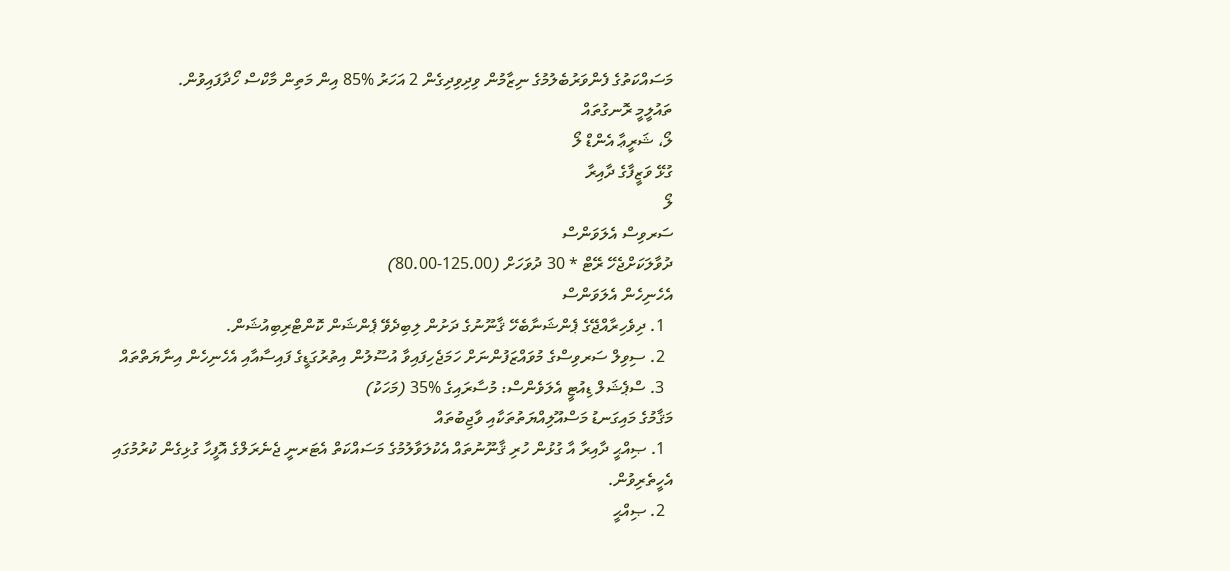މަސައްކަތުގެ ފެންވަރުބެލުމުގެ ނިޒާމުން ވިދިވިދިގެން 2 އަހަރު %85 އިން މަތިން މާކްސް ހޯދާފައިވުން.
ތައުލީމީ ރޮނގުތައް
ލޯ، ޝަރީޢާ އެންޑް ލޯ
ގުޅޭ ވަޒީފާގެ ދާއިރާ
ލޯ
ސަރވިސް އެލަވަންސް
ދުވާލަކަށްޖެހޭ ރޭޓް * 30 ދުވަހަށް (125.00-80.00)
އެހެނިހެން އެލަވަންސް
  1. ދިވެހިރާއްޖޭގެ ޕެންޝަނާބެހޭ ޤާނޫނުގެ ދަށުން ލިބިދެވޭ ޕެންޝަން ކޮންޓްރިބިއުޝަން.
  2. ސިވިލް ސަރވިސްގެ މުވައްޒަފުންނަށް ހަމަޖެހިފައިވާ އުސޫލުން އިތުރުގަޑީގެ ފައިސާއާއި އެހެނިހެން އިނާޔަތްތައް
  3. ސްޕެޝަލް ޑިއުޓީ އެލަވެންސް: މުސާރައިގެ %35 (މަހަކު)
މަޤާމުގެ މައިގަނޑު މަސްއޫލިއްޔަތުތަކާއި ވާޖިބުތައް
  1. ޞިއްޙީ ދާއިރާ އާ ގުޅުން ހުރި ޤާނޫނުތައް އެކުލަވާލުމުގެ މަސައްކަތް އެޓަރނީ ޖެނެރަލްގެ އޮފީހާ ގުޅިގެން ކުރުމުގައި އެހީތެރިވުން.
  2. ޞިއްޙީ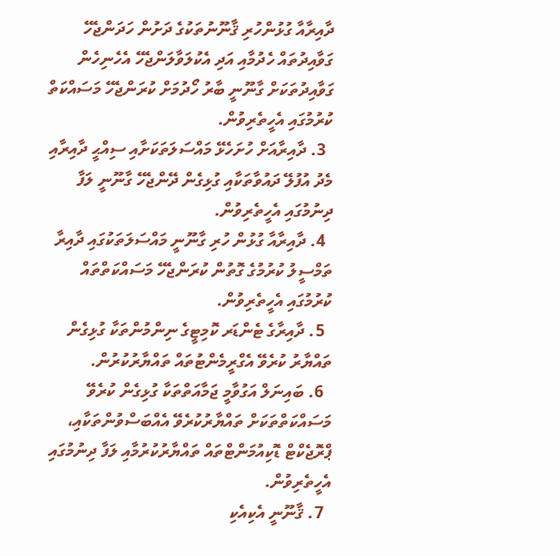ދާއިރާއާ ގުޅުންހުރި ޤާނޫނުތަކުގެ ދަށުން ހަދަންޖެހޭ ގަވާއިދުތައް ހެދުމާއި އަދި އެކުލަވާލަންޖެހޭ އެހެނިހެން ގަވާއިދުތަކަށް ގާނޫނީ ބާރު ހޯދުމަށް ކުރަންޖެހޭ މަސައްކަތް ކުރުމުގައި އެހީތެރިވުން.
  3. ދާއިރާއަށް ހުށަހެޅޭ މައްސަލަތަކަށާއި ސިއްޙީ ދާއިރާއި މެދު އުފުލޭ ދައުވާތަކާއި ގުޅިގެން ދޭންޖެހޭ ގާނޫނީ ލަފާ ދިނުމުގައި އެހީތެރިވުން.
  4. ދާއިރާއާ ގުޅުން ހުރި ގާނޫނީ މައްސަލަތަކުގައި ދާއިރާ ތަމްސީލު ކުރުމުގެ ގޮތުން ކުރަންޖެހޭ މަސައްކަތްތައް ކުރުމުގައި އެހީތެރިވުން.
  5. ދާއިރާގެ ޓެންޑަރ ކޮމިޓީގެ ނިންމުންތަކާ ގުޅިގެން ތައްޔާރު ކުރެވޭ އެގްރީމެންޓުތައް ތައްޔާރުކުރުން.
  6. ބައިނަލް އަގުވާމީ ޖަމާއަތްތަކާ ގުޅިގެން ކުރެވޭ މަސައްކަތްތަކަށް ތައްޔާރުކުރެވޭ އެއްބަސްވުންތަކާއި، ޕްރޮޖެކްޓް ޑޮކިއުމަންޓްތައް ތައްޔާރުކުރުމާއި ލަފާ ދިނުމުގައި އެހީތެރިވުން.
  7. ޤާނޫނީ އެކިއެކި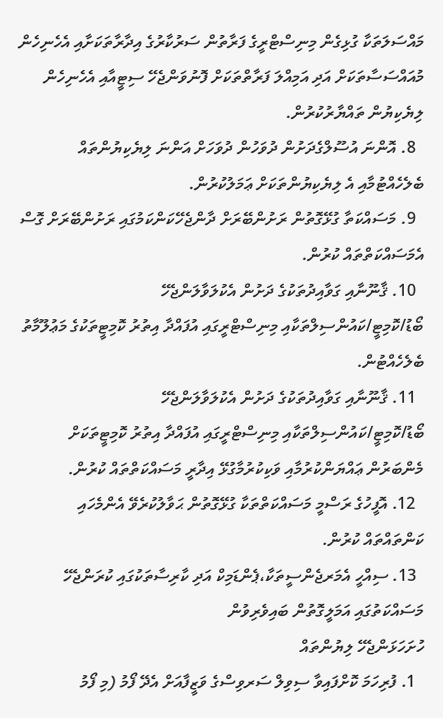މައްސަލަތަކާ ގުޅިގެން މިނިސްޓްރީގެ ފަރާތުން ސަރުކާރުގެ އިދާރާތަކަށާއި އެހެނިހެން މުއައްސަސާތަކަށް އަދި އަމިއްލަ ފަރާތްތަކަށް ފޮނުވަންޖެހޭ ސިޓީއާއި އެހެނިހެން ލިޔެކިޔުން ތައްޔާރުކުރުން.
  8. އޮންނަ އުސޫލްގެދަށުން ދުވަހުން ދުވަހަށް އަންނަ ލިޔެކިޔުންތައް ބެލެހެއްޓުމާއި އެ ލިޔެކިޔުންތަކަށް ޢަމަލުކުރުން.
  9. މަސައްކަތާ ގުޅޭގޮތުން ރަށުންބޭރަށް ދާންޖެހޭކަންކަމުގައި ރަށުންބޭރަށް ގޮސް އެމަސައްކަތްތައް ކުރުން.
  10. ޤާނޫނާއި ގަވާއިދުތަކުގެ ދަށުން އެކުލަވާލަންޖެހޭ ބޯޑު/ކޮމިޓީ/ކައުންސިލްތަކާއި މިނިސްޓްރީގައި އުފައްދާ އިތުރު ކޮމިޓީތަކުގެ މަޢުލޫމާތު ބެލެހެއްޓުން.
  11. ޤާނޫނާއި ގަވާއިދުތަކުގެ ދަށުން އެކުލަވާލަންޖެހޭ ބޯޑު/ކޮމިޓީ/ކައުންސިލްތަކާއި މިނިސްޓްރީގައި އުފައްދާ އިތުރު ކޮމިޓީތަކަށް މެންބަރުން ޢައްޔަންކުރުމާއި ވަކިކުރުމާގުޅޭ އިދާރީ މަސައްކަތްތައް ކުރުން.
  12. އޮފީހުގެ ރަސްމީ މަސައްކަތްތަކާ ގުޅޭގޮތުން ޙަވާލުކުރެވޭ އެންމެހައި ކަންތައްތައް ކުރުން.
  13. ސިއްހީ އެމަރޖެންސީތަކާ،ޕެންޑަމިކް އަދި ކާރިސާތަކުގައި ކުރަންޖެހޭ މަސައްކަތުގައި އަމަލީގޮތުން ބައިވެރިވުން
ހުށަހަޅަންޖެހޭ ލިޔުންތައް
  1. ފުރިހަމަ ކޮށްފައިވާ ސިވިލް ސަރވިސްގެ ވަޒީފާއަށް އެދޭ ފޯމު (މި ފޯމު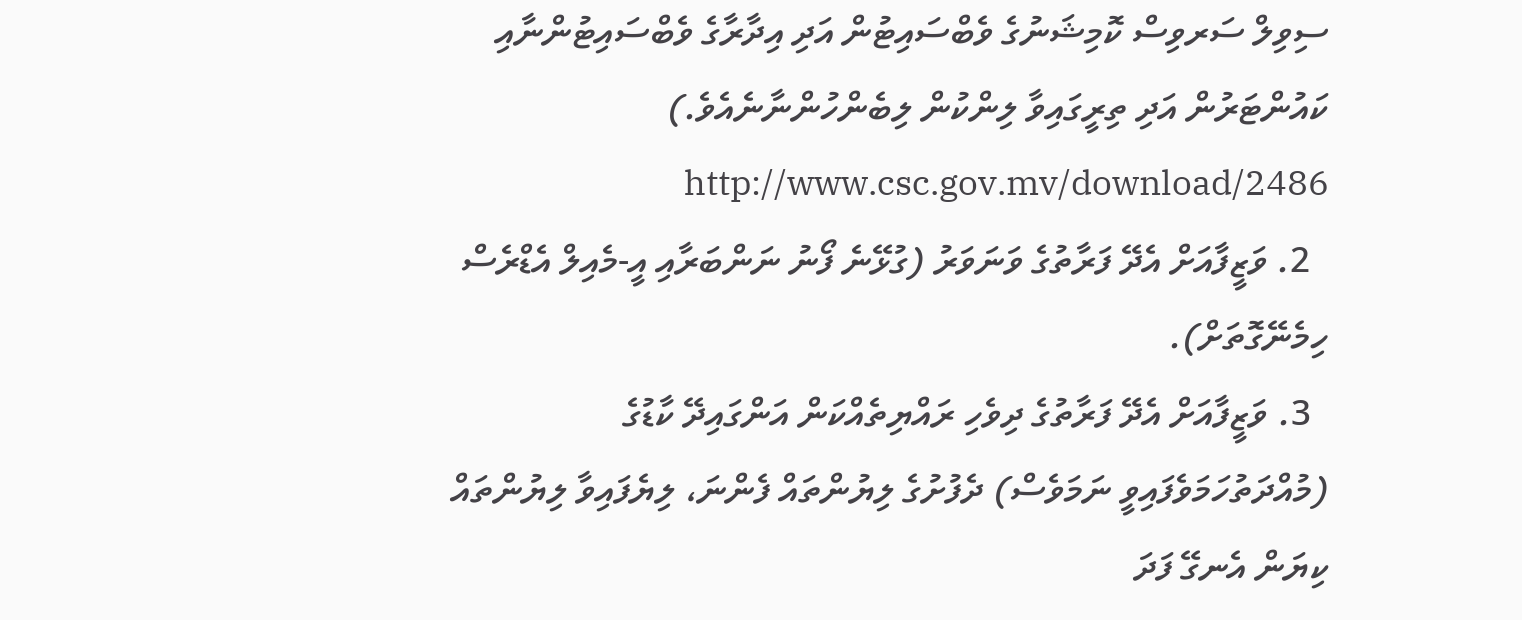ސިވިލް ސަރވިސް ކޮމިޝަނުގެ ވެބްސައިޓުން އަދި އިދާރާގެ ވެބްސައިޓުންނާއި ކައުންޓަރުން އަދި ތިރީގައިވާ ލިންކުން ލިބެންހުންނާނެއެވެ.) http://www.csc.gov.mv/download/2486
  2. ވަޒީފާއަށް އެދޭ ފަރާތުގެ ވަނަވަރު (ގުޅޭނެ ފޯނު ނަންބަރާއި އީ-މެއިލް އެޑްރެސް ހިމެނޭގޮތަށް).
  3. ވަޒީފާއަށް އެދޭ ފަރާތުގެ ދިވެހި ރައްޔިތެއްކަން އަންގައިދޭ ކާޑުގެ (މުއްދަތުހަމަވެފައިވީ ނަމަވެސް) ދެފުށުގެ ލިޔުންތައް ފެންނަ، ލިޔެފައިވާ ލިޔުންތައް ކިޔަން އެނގޭ ފަދަ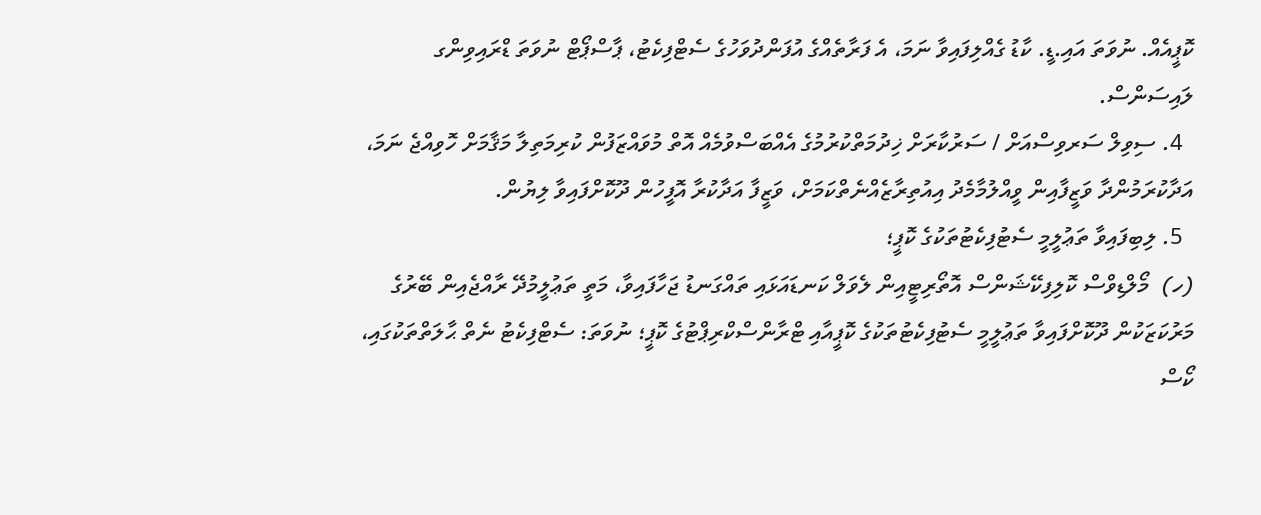ކޮޕީއެއް. ނުވަތަ އައި.ޑީ. ކާޑު ގެއްލިފައިވާ ނަމަ، އެ ފަރާތެއްގެ އުފަންދުވަހުގެ ސެޓްފިކެޓު، ޕާސްޕޯޓް ނުވަތަ ޑްރައިވިންގ ލައިސަންސް.
  4. ސިވިލް ސަރވިސްއަށް / ސަރުކާރަށް ޚިދުމަތްކުރުމުގެ އެއްބަސްވުމެއް އޮތް މުވައްޒަފުން ކުރިމަތިލާ މަޤާމަށް ހޮވިއްޖެ ނަމަ، އަދާކުރަމުންދާ ވަޒީފާއިން ވީއްލުމާމެދު އިއުތިރާޒެއްނެތްކަމަށް، ވަޒީފާ އަދާކުރާ އޮފީހުން ދޫކޮށްފައިވާ ލިޔުން.
  5. ލިބިފައިވާ ތަޢުލީމީ ސެޓުފިކެޓުތަކުގެ ކޮޕީ؛
(ހ)  މޯލްޑިވްސް ކޮލިފިކޭޝަންސް އޮތޯރިޓީއިން ލެވަލް ކަނޑައަޅައި ތައްގަނޑު ޖަހާފައިވާ، މަތީ ތަޢުލީމުދޭ ރާއްޖެއިން ބޭރުގެ މަރުކަޒަކުން ދޫކޮށްފައިވާ ތަޢުލީމީ ސެޓުފިކެޓުތަކުގެ ކޮޕީއާއި ޓްރާންސްކްރިޕްޓުގެ ކޮޕީ؛ ނުވަތަ: ސެޓްފިކެޓު ނެތް ޙާލަތްތަކުގައި، ކޯސް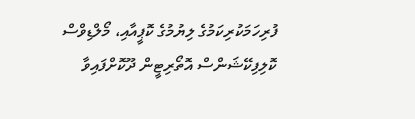ފުރިހަމަކުރިކަމުގެ ލިޔުމުގެ ކޮޕީއާއި، މޯލްޑިވްސް ކޮލިފިކޭޝަންސް އޮތޯރިޓީން ދޫކޮށްފައިވާ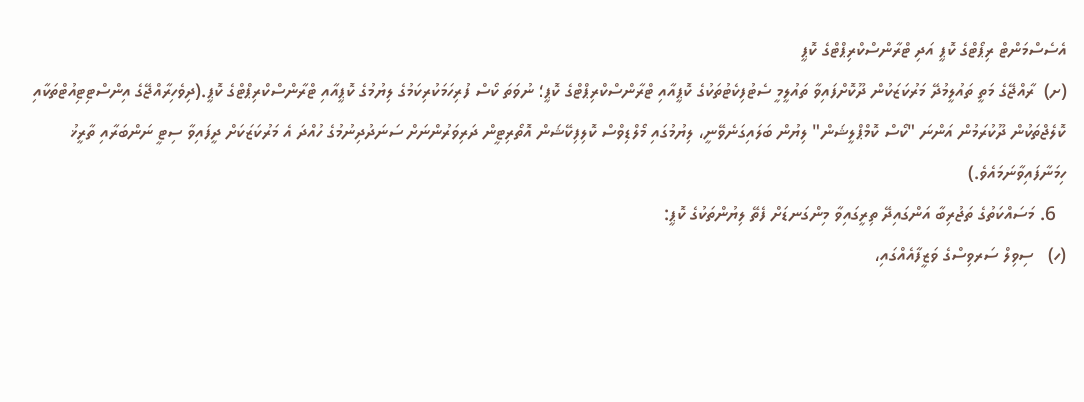އެސެސްމަންޓް ރިޕޯޓްގެ ކޮޕީ އަދި ޓްރާންސްކްރިޕްޓްގެ ކޮޕީ
(ށ)  ރާއްޖޭގެ މަތީ ތައުލީމުދޭ މަރުކަޒަކުން ދޫކޮށްފައިވާ ތައުލީމީ ސެޓުފިކެޓުތަކުގެ ކޮޕީއާއި ޓްރާންސްކްރިޕްޓްގެ ކޮޕީ؛ ނުވަތަ ކޯސް ފުރިހަމަކުރިކަމުގެ ލިޔުމުގެ ކޮޕީއާއި ޓްރާންސްކްރިޕްޓްގެ ކޮޕީ.(ދިވެހިރާއްޖޭގެ އިންސްޓިޓިއުޓްތަކާއި ކޮލެޖްތަކުން ދޫކުރަމުން އަންނަ "ކޯސް ކޮމްޕްލީޝަން" ލިޔުން ބަލައިގަނެވޭނީ، ލިޔުމުގައި މޯލްޑިވްސް ކޮލިފިކޭޝަން އޮތޯރިޓީން ދަރިވަރުންނަށް ސަނަދުދިނުމުގެ ހުއްދަ އެ މަރުކަޒަކަށް ދީފައިވާ ސިޓީ ނަންބަރާއި ތާރީޚު ހިމަނާފައިވާނަމައެވެ.)
  6. މަސައްކަތުގެ ތަޖުރިބާ އަންގައިދޭ ތިރީގައިވާ މިންގަނޑަށް ފެތޭ ލިޔުންތަކުގެ ކޮޕީ:
(ހ)   ސިވިލް ސަރވިސްގެ ވަޒީފާއެއްގައި،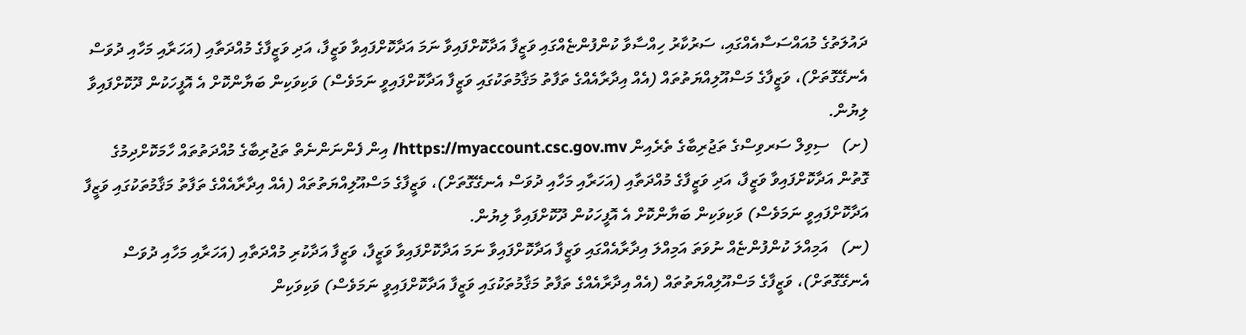ދައުލަތުގެ މުއައްސަސާއެއްގައި، ސަރުކާރު ހިއްސާވާ ކުންފުންޏެއްގައި ވަޒީފާ އަދާކޮށްފައިވާ ނަމަ އަދާކޮށްފައިވާ ވަޒީފާ، އަދި ވަޒީފާގެ މުއްދަތާއި (އަހަރާއި މަހާއި ދުވަސް އެނގޭގޮތަށް)، ވަޒީފާގެ މަސްއޫލިއްޔަތުތައް (އެއް އިދާރާއެއްގެ ތަފާތު މަޤާމުތަކުގައި ވަޒީފާ އަދާކޮށްފައިވީ ނަމަވެސް) ވަކިވަކިން ބަޔާންކޮށް އެ އޮފީހަކުން ދޫކޮށްފައިވާ ލިޔުން.
(ށ)   ސިވިލް ސަރވިސްގެ ތަޖުރިބާގެ ތެރެއިން https://myaccount.csc.gov.mv/ އިން ފެންނަންނެތް ތަޖުރިބާގެ މުއްދަތުތައް ހާމަކޮށްދިމުގެ ގޮތުން އަދާކޮށްފައިވާ ވަޒީފާ، އަދި ވަޒީފާގެ މުއްދަތާއި (އަހަރާއި މަހާއި ދުވަސް އެނގޭގޮތަށް)، ވަޒީފާގެ މަސްއޫލިއްޔަތުތައް (އެއް އިދާރާއެއްގެ ތަފާތު މަޤާމުތަކުގައި ވަޒީފާ އަދާކޮށްފައިވީ ނަމަވެސް) ވަކިވަކިން ބަޔާންކޮށް އެ އޮފީހަކުން ދޫކޮށްފައިވާ ލިޔުން.
(ނ)   އަމިއްލަ ކުންފުންޏެއް ނުވަތަ އަމިއްލަ އިދާރާއެއްގައި ވަޒީފާ އަދާކޮށްފައިވާ ނަމަ އަދާކޮށްފައިވާ ވަޒީފާ، ވަޒީފާ އަދާކުރި މުއްދަތާއި (އަހަރާއި މަހާއި ދުވަސް އެނގޭގޮތަށް)، ވަޒީފާގެ މަސްއޫލިއްޔަތުތައް (އެއް އިދާރާއެއްގެ ތަފާތު މަޤާމުތަކުގައި ވަޒީފާ އަދާކޮށްފައިވީ ނަމަވެސް) ވަކިވަކިން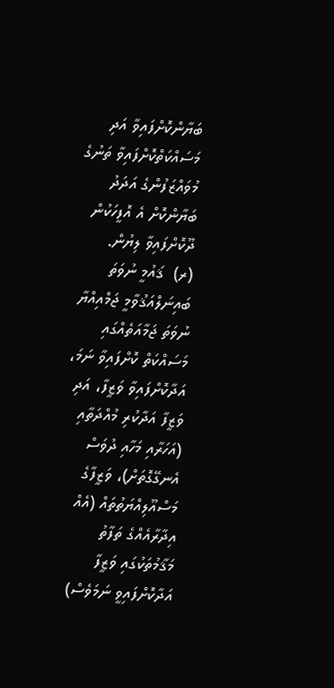ބަޔާންކޮށްފައިވާ އަދި މަސައްކަތްކޮށްފައިވާ ތަނުގެ މުވައްޒަފުންގެ އަދަދު ބަޔާންކޮށް އެ އޮފީހަކުން ދޫކޮށްފައިވާ ލިޔުން.
(ރ)  ޤައުމީ ނުވަތަ ބައިނަލްއަޤުވާމީ ޖަމްއިއްޔާ ނުވަތަ ޖަމާއަތެއްގައި މަސައްކަތް ކޮށްފައިވާ ނަމަ، އަދާކޮށްފައިވާ ވަޒީފާ، އަދި ވަޒީފާ އަދާކުރި މުއްދަތާއި (އަހަރާއި މަހާއި ދުވަސް އެނގޭގޮތަށް)، ވަޒީފާގެ މަސްއޫލިއްޔަތުތައް (އެއް އިދާރާއެއްގެ ތަފާތު މަޤާމުތަކުގައި ވަޒީފާ އަދާކޮށްފައިވީ ނަމަވެސް)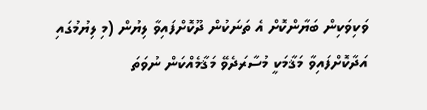ވަކިވަކިން ބަޔާންކޮށް އެ ތަނަކުން ދޫކޮށްފައިވާ ލިޔުން (މި ލިޔުމުގައި އަދާކޮށްފައިވާ މަޤާމަކީ މުސާރަދެވޭ މަޤާމެއްކަން ނުވަތަ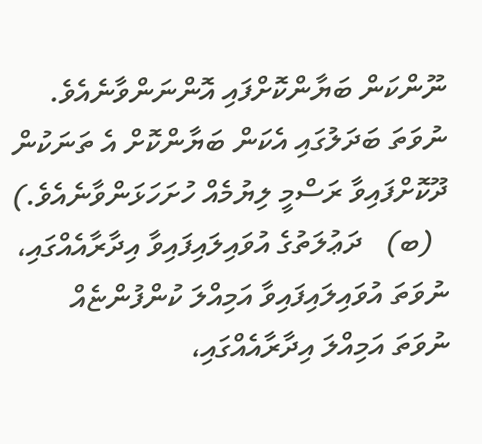ނޫންކަން ބަޔާންކޮށްފައި އޮންނަންވާނެއެވެ. ނުވަތަ ބަދަލުގައި އެކަން ބަޔާންކޮށް އެ ތަނަކުން ދޫކޮށްފައިވާ ރަސްމީ ލިޔުމެއް ހުށަހަޅަންވާނެއެވެ.)
  (ބ)   ދަޢުލަތުގެ އުވައިލައިފައިވާ އިދާރާއެއްގައި، ނުވަތަ އުވައިލައިފައިވާ އަމިއްލަ ކުންފުންޏެއް ނުވަތަ އަމިއްލަ އިދާރާއެއްގައި،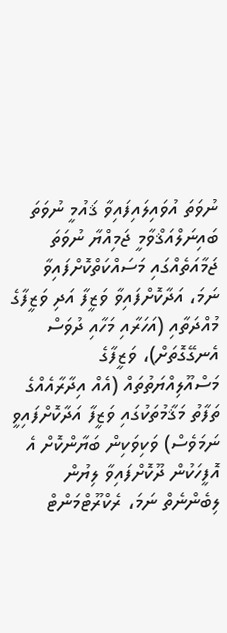ނުވަތަ އުވައިލައިފައިވާ ޤައުމީ ނުވަތަ ބައިނަލްއަޤްވާމީ ޖަމިއްޔާ ނުވަތަ ޖަމާއަތެއްގައި މަސައްކަތްކޮށްފައިވާ ނަމަ، އަދާކޮށްފައިވާ ވަޒީފާ އަދި ވަޒީފާގެ މުއްދަތާއި (އަހަރާއި މަހާއި ދުވަސް އެނގޭގޮތަށް)، ވަޒީފާގެ މަސްއޫލިއްޔަތުތައް (އެއް އިދާރާއެއްގެ ތަފާތު މަޤާމުތަކުގައި ވަޒީފާ އަދާކޮށްފައިވީ ނަމަވެސް) ވަކިވަކިން ބަޔާންކޮށް އެ އޮފީހަކުން ދޫކޮށްފައިވާ ލިޔުން ލިބެންނެތް ނަމަ، ރެކްރޫޓްމަންޓް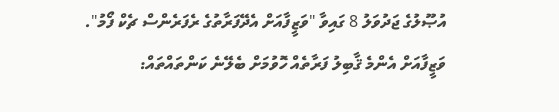އުޞޫލުގެ ޖަދުވަލު 8 ގައިވާ "ވަޒީފާއަށް އެދޭފަރާތުގެ ރެފަރެންސް ޗެކް ފޯމު".
ވަޒީފާއަށް އެންމެ ޤާބިލު ފަރާތެއް ހޮވުމަށް ބެލޭނެ ކަންތައްތައް: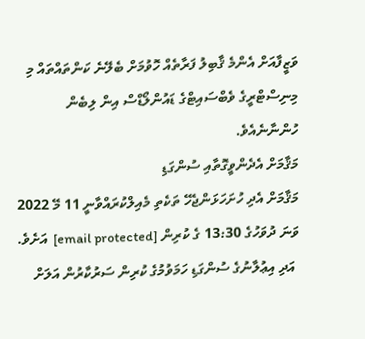ވަޒީފާއަށް އެންމެ ޤާބިލު ފަރާތެއް ހޮވުމަށް ބެލޭނެ ކަންތައްތައް މި މިނިސްޓްރީގެ ވެބްސައިޓްގެ ޑައުންލޯޑްސް އިން ލިބެން ހުންނާނެއެވެ.
މަޤާމަށް އެދެންވީގޮތާއި ސުންގަޑި
މަޤާމަށް އެދި ހުށަހަޅަންޖެހޭ ތަކެތި މެއިލްކުރައްވާނީ 11 މޭ 2022 ވަނަ ދުވަހުގެ 13:30 ގެ ކުރިން [email protected]  އަށެވެ.
 އަދި އިޢުލާނުގެ ސުންގަޑި ހަމަވުމުގެ ކުރިން ސަރުކާރުން އަލަށް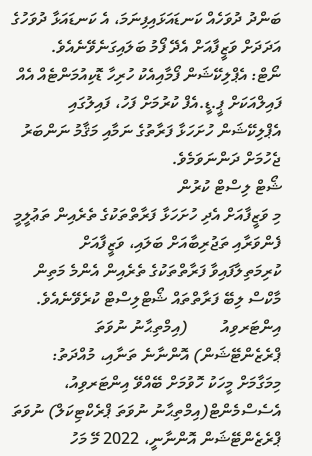ބަންދު ދުވަހެއް ކަނޑައަޅައިފިނަމަ، އެ ކަނޑައަޅާ ދުވަހުގެ އަދަދަށް ވަޒީފާއަށް އެދޭ ފޯމު ބަލައިގަނެވޭނެއެވެ.
ނޯޓް: އެޕްލިކޭޝަން ފޯމާއިއެކު ހުރިހާ ޑޮކިއުމަންޓެއް އެއް ފައިލްއަކަށް ޕީ.ޑީ.އެފް ކުރުމަށް ފަހު، ފައިލުގައި އެޕްލިކޭޝަން ހުށަހަޅާ ފަރާތުގެ ނަމާއި މަޤާމު ނަންބަރު ޖެހުމަށް ދަންނަވަމެވެ.
ޝޯޓް ލިސްޓް ކުރުން
މި ވަޒީފާއަށް އެދި ހުށަހަޅާ ފަރާތްތަކުގެ ތެރެއިން ތަޢުލީމީ ފެންވަރާއި ތަޖުރިބާއަށް ބަލައި، ވަޒީފާއަށް ކުރިމަތިލާފައިވާ ފަރާތްތަކުގެ ތެރެއިން އެންމެ މަތިން މާކްސް ލިބޭ ފަރާތްތައް ޝޯޓްލިސްޓް ކުރެވޭނެއެވެ.
އިންޓަރވިއު        (އިމްތިޙާނު ނުވަތަ ޕްރެޒެންޓޭޝަން) އޮންނާނެ ތަނާއި، މުއްދަތު:
މިމަގާމަށް މީހަކު ހޮވުމަށް ބޭއްވޭ އިންޓަރވިއު، އެސެސްމެންޓް(އިމްތިޙާނު ނުވަތަ ޕްރެކްޓިކަލް) ނުވަތަ ޕްރެޒެންޓޭޝަން އޮންނާނީ، 2022 މޭ މަހު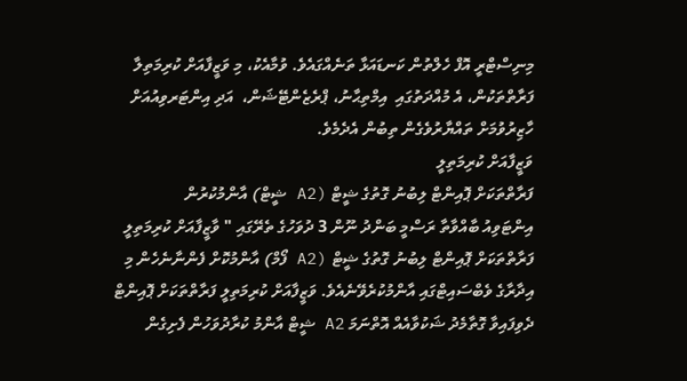މިނިސްޓްރީ އޮފް ހެލްތުން ކަނޑައަޅާ ތަނެއްގައެވެ. ވުމާއެކު، މި ވަޒީފާއަށް ކުރިމަތިލާ ފަރާތްތަކުން، އެ މުއްދަތުގައި  އިމްތިޙާނު، ޕްރެޒެންޓޭޝަން،  އަދި އިންޓަރވިއުއަށް ހާޒިރުވުމަށް ތައްޔާރުވެގެން ތިބުން އެދެމެވެ.
ވަޒީފާއަށް ކުރިމަތިލީ
ފަރާތްތަކަށް ޕޮއިންޓް ލިބުނު ގޮތުގެ ޝީޓް (A2 ޝީޓް) އާންމުކުރުން
އިންޓަވިއު ބާއްވާތާ ރަސްމީ ބަންދު ނޫން 3 ދުވަހުގެ ތެރޭގައި " ވާޒީފާއަށް ކުރިމަތިލީ ފަރާތްތަކަށް ޕޮއިންޓް ލިބުނު ގޮތުގެ ޝީޓް (A2 ފޯމް) އާންމުކޮށް ފެންނާނެހެން މި އިދާރާގެ ވެބްސައިޓްގައި އާންމުކުރެވޭނެއެވެ. ވަޒީފާއަށް ކުރިމަތިލީ ފަރާތްތަކަށް ޕޮއިންޓް ދެވިފައިވާ ގޮތާމެދު ޝަކުވާއެއް އޮތްނަމަ A2 ޝީޓް އާންމު ކުރާދުވަހުން ފެށިގެން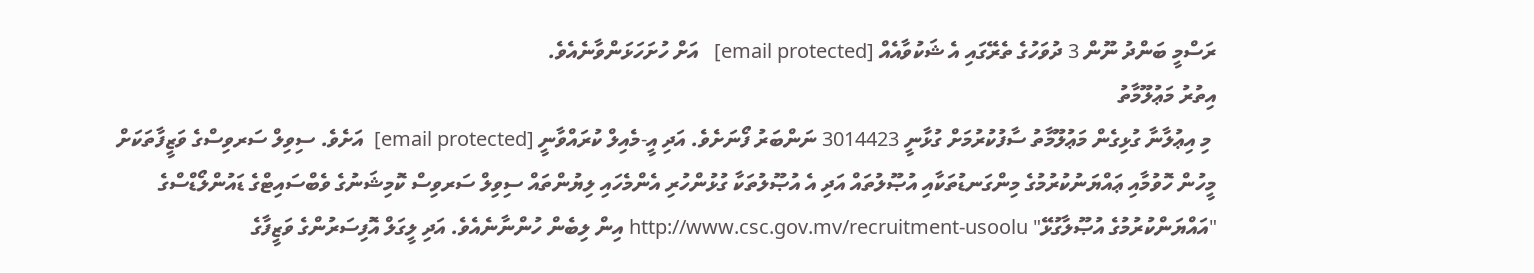ރަސްމީ ބަންދު ނޫން 3 ދުވަހުގެ ތެރޭގައި އެ ޝަކުވާއެއް [email protected]   އަށް ހުށަހަޅަންވާނެއެވެ.
އިތުރު މަޢުލޫމާތު
 މި އިޢުލާނާ ގުޅިގެން މަޢުލޫމާތު ސާފުކުރުމަށް ގުޅާނީ 3014423 ނަންބަރު ފޯނަށެވެ. އަދި އީ-މެއިލް ކުރައްވާނީ [email protected]  އަށެވެ. ސިވިލް ސަރވިސްގެ ވަޒީފާތަކަށް މީހުން ހޮވުމާއި ޢައްޔަނުކުރުމުގެ މިންގަނޑުތަކާއި އުޞޫލުތައް އަދި އެ އުޞޫލުތަކާ ގުޅުންހުރި އެންމެހައި ލިޔުންތައް ސިވިލް ސަރވިސް ކޮމިޝަނުގެ ވެބްސައިޓްގެ ޑައުންލޯޑްސްގެ "އައްޔަންކުރުމުގެ އުޞޫލާގުޅޭ" http://www.csc.gov.mv/recruitment-usoolu އިން ލިބެން ހުންނާނެއެވެ. އަދި ލީގަލް އޮފިސަރުންގެ ވަޒީފާގެ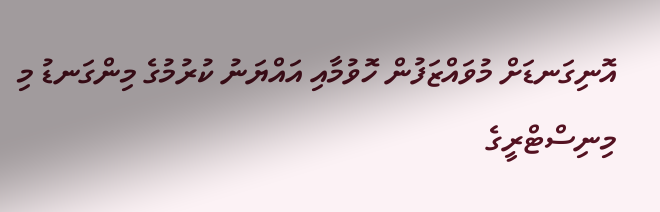އޮނިގަނޑަށް މުވައްޒަފުން ހޮވުމާއި އައްޔަނު ކުރުމުގެ މިންގަނޑު މި މިނިސްޓްރީގެ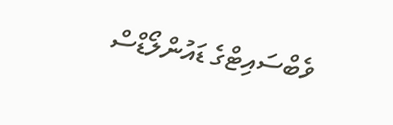ވެބްސައިޓްގެ ޑައުންލޯޑްސް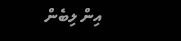އިން ލިބެން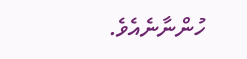ހުންނާނެއެވެ.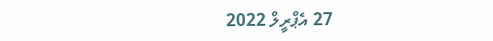27 އެޕްރީލް 2022